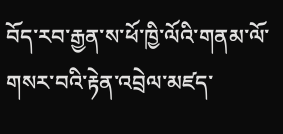བོད་རབ་རྒྱན་ས་ཕོ་ཁྱི་ལོའི་གནམ་ལོ་གསར་བའི་རྟེན་འབྲེལ་མཛད་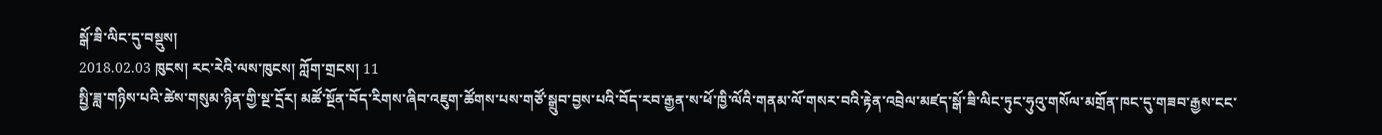སྒོ་ཟི་ལིང་དུ་བསྡུས།
2018.02.03 ཁུངས། རང་རེའི་ལས་ཁུངས། ཀློག་གྲངས། 11
སྤྱི་ཟླ་གཉིས་པའི་ཚེས་གསུམ་ཉིན་གྱི་སྔ་དྲོར། མཚོ་སྔོན་བོད་རིགས་ཞིབ་འཇུག་ཚོགས་པས་གཙོ་སྒྲུབ་བྱས་པའི་བོད་རབ་རྒྱན་ས་ཕོ་ཁྱི་ལོའི་གནམ་ལོ་གསར་བའི་རྟེན་འབྲེལ་མཛད་སྒོ་ཟི་ལིང་ཏུང་ཧུའུ་གསོལ་མགྲོན་ཁང་དུ་གཟབ་རྒྱས་ངང་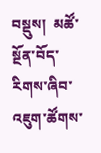བསྡུས།  མཚོ་སྔོན་བོད་རིགས་ཞིབ་འཇུག་ཚོགས་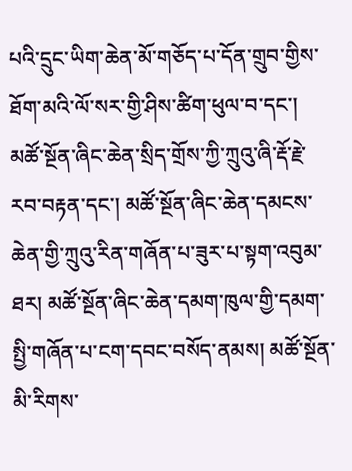པའི་དྲུང་ཡིག་ཆེན་མོ་གཅོད་པ་དོན་གྲུབ་གྱིས་ཐོག་མའི་ལོ་སར་གྱི་ཤིས་ཚིག་ཕུལ་བ་དང་། མཚོ་སྔོན་ཞིང་ཆེན་སྲིད་གྲོས་ཀྱི་ཀྲུའུ་ཞི་རྡོ་རྗེ་རབ་བརྟན་དང་། མཚོ་སྔོན་ཞིང་ཆེན་དམངས་ཆེན་གྱི་ཀྲུའུ་རིན་གཞོན་པ་ཟུར་པ་སྟག་འབུམ་ཐར། མཚོ་སྔོན་ཞིང་ཆེན་དམག་ཁུལ་གྱི་དམག་སྤྱི་གཞོན་པ་ངག་དབང་བསོད་ནམས། མཚོ་སྔོན་མི་རིགས་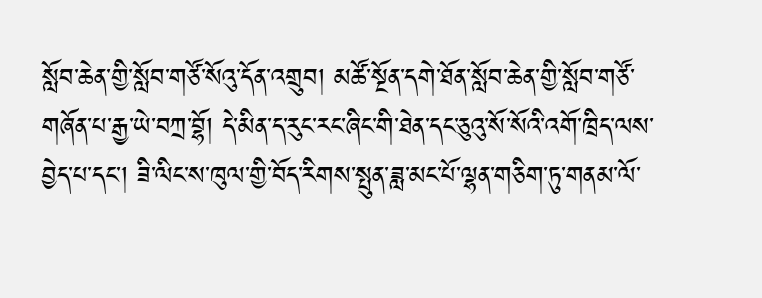སློབ་ཆེན་གྱི་སློབ་གཙོ་སོའུ་དོན་འགྲུབ། མཚོ་སྔོན་དགེ་ཐོན་སློབ་ཆེན་གྱི་སློབ་གཙོ་གཞོན་པ་རྒྱ་ཡེ་བཀྲ་བྷོ། དེ་མིན་ད་རུང་རང་ཞིང་གི་ཐེན་དང་ཅུའུ་སོ་སོའི་འགོ་ཁྲིད་ལས་བྱེད་པ་དང་། ཟི་ལིང་ས་ཁུལ་གྱི་བོད་རིགས་སྤུན་ཟླ་མང་པོ་ལྷན་གཅིག་ཏུ་གནམ་ལོ་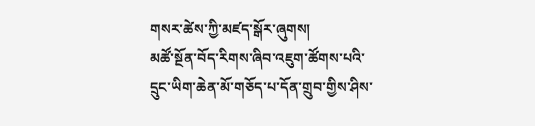གསར་ཚེས་ཀྱི་མཛད་སྒོར་ཞུགས།
མཚོ་སྔོན་བོད་རིགས་ཞིབ་འཇུག་ཚོགས་པའི་དྲུང་ཡིག་ཆེན་མོ་གཅོད་པ་དོན་གྲུབ་གྱིས་ཤིས་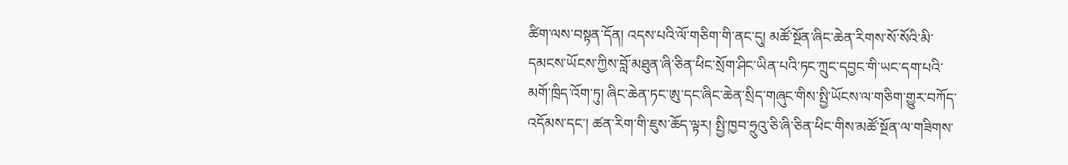ཚིག་ལས་བསྟན་དོན། འདས་པའི་ལོ་གཅིག་གི་ནང་དུ། མཚོ་སྔོན་ཞིང་ཆེན་རིགས་སོ་སོའི་མི་དམངས་ཡོངས་ཀྱིས་བློ་མཐུན་ཞི་ཅིན་ཕིང་སྲོག་ཤིང་ཡིན་པའི་ཏང་ཀྲུང་དབྱང་གི་ཡང་དག་པའི་མགོ་ཁྲིད་འོག་ཏུ། ཞིང་ཆེན་ཏང་ཨུ་དང་ཞིང་ཆེན་སྲིད་གཞུང་གིས་སྤྱི་ཡོངས་ལ་གཅིག་གྱུར་བཀོད་འདོམས་དང་། ཚན་རིག་གི་ཇུས་ཆོད་ལྟར། སྤྱི་ཁྱབ་ཧྲུའུ་ཅི་ཞི་ཅིན་ཕིང་གིས་མཚོ་སྔོན་ལ་གཟིགས་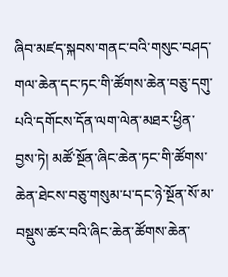ཞིབ་མཛད་སྐབས་གནང་བའི་གསུང་བཤད་གལ་ཆེན་དང་ཏང་གི་ཚོགས་ཆེན་བཅུ་དགུ་པའི་དགོངས་དོན་ལག་ལེན་མཐར་ཕྱིན་བྱས་ཏེ། མཚོ་སྔོན་ཞིང་ཆེན་ཏང་གི་ཚོགས་ཆེན་ཐེངས་བཅུ་གསུམ་པ་དང་ཉེ་སྔོན་སོ་མ་བསྡུས་ཚར་བའི་ཞིང་ཆེན་ཚོགས་ཆེན་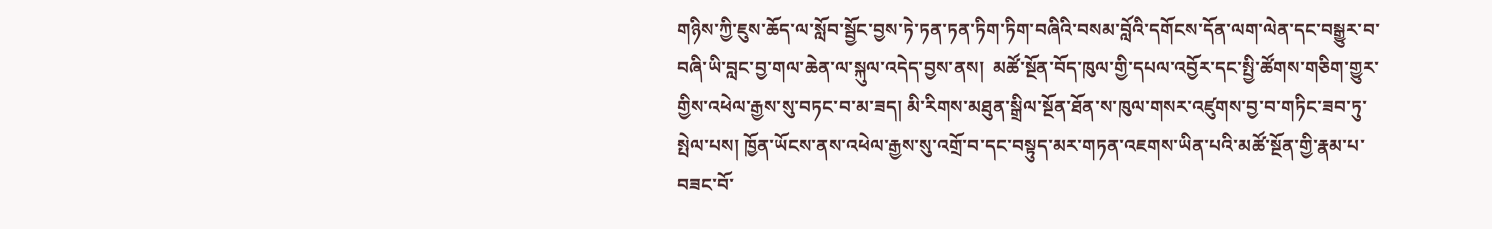གཉིས་ཀྱི་ཇུས་ཆོད་ལ་སློབ་སྦྱོང་བྱས་ཏེ་ཏན་ཏན་ཏིག་ཏིག་བཞིའི་བསམ་བློའི་དགོངས་དོན་ལག་ལེན་དང་བསྒྱུར་བ་བཞི་ཡི་བླང་བྱ་གལ་ཆེན་ལ་སྐུལ་འདེད་བྱས་ནས།  མཚོ་སྔོན་བོད་ཁུལ་གྱི་དཔལ་འབྱོར་དང་སྤྱི་ཚོགས་གཅིག་གྱུར་གྱིས་འཕེལ་རྒྱས་སུ་བཏང་བ་མ་ཟད། མི་རིགས་མཐུན་སྒྲིལ་སྔོན་ཐོན་ས་ཁུལ་གསར་འཛུགས་བྱ་བ་གཏིང་ཟབ་ཏུ་སྤེལ་པས། ཁྱོན་ཡོངས་ནས་འཕེལ་རྒྱས་སུ་འགྲོ་བ་དང་བསྟུད་མར་གཏན་འཇགས་ཡིན་པའི་མཚོ་སྔོན་གྱི་རྣམ་པ་བཟང་བོ་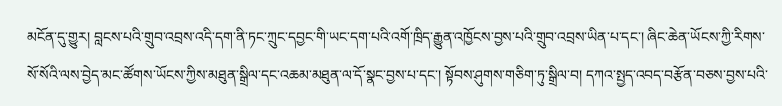མངོན་དུ་གྱུར། བླངས་པའི་གྲུབ་འབྲས་འདི་དག་ནི་ཏང་ཀྲུང་དབྱང་གི་ཡང་དག་པའི་འགོ་ཁྲིད་རྒྱུན་འཁྱོངས་བྱས་པའི་གྲུབ་འབྲས་ཡིན་པ་དང་། ཞིང་ཆེན་ཡོངས་ཀྱི་རིགས་སོ་སོའི་ལས་བྱེད་མང་ཚོགས་ཡོངས་ཀྱིས་མཐུན་སྒྲིལ་དང་འཆམ་མཐུན་ལ་དོ་སྣང་བྱས་པ་དང་། སྟོབས་ཤུགས་གཅིག་ཏུ་སྒྲིལ་བ། དཀའ་སྤྱད་འབད་བརྩོན་བཅས་བྱས་པའི་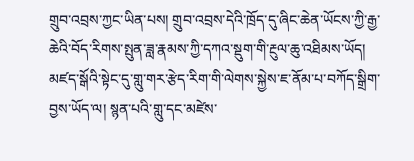གྲུབ་འབྲས་ཀྱང་ཡིན་པས། གྲུབ་འབྲས་དེའི་ཁྲོད་དུ་ཞིང་ཆེན་ཡོངས་ཀྱི་རྒྱ་ཆེའི་བོད་རིགས་སྤུན་ཟླ་རྣམས་ཀྱི་དཀའ་སྡུག་གི་རྔུལ་ཆུ་འཐིམས་ཡོད།
མཛད་སྒོའི་སྟེང་དུ་གླུ་གར་རྩེད་རིག་གི་ལེགས་སྐྱེས་ཇ་ནོམ་པ་བཀོད་སྒྲིག་བྱས་ཡོད་ལ། སྙན་པའི་གླུ་དང་མཛེས་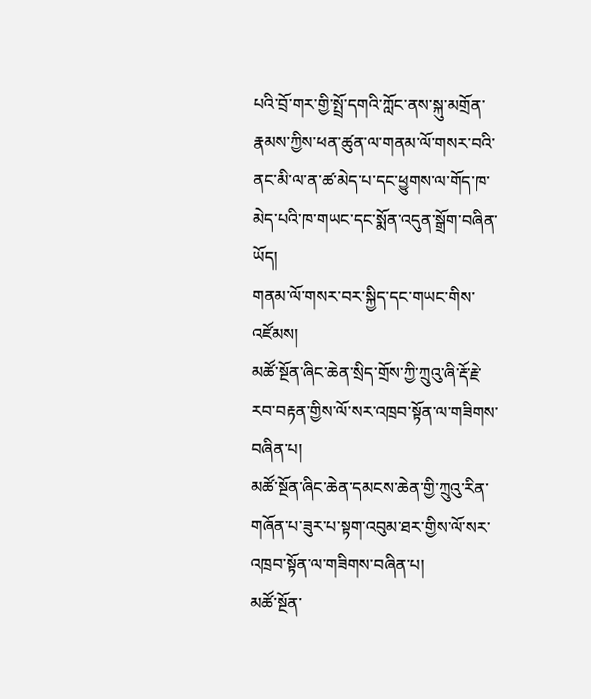པའི་བྲོ་གར་གྱི་སྤྲོ་དགའི་ཀློང་ནས་སྐུ་མགྲོན་རྣམས་ཀྱིས་ཕན་ཚུན་ལ་གནམ་ལོ་གསར་བའི་ནང་མི་ལ་ན་ཚ་མེད་པ་དང་ཕྱུགས་ལ་གོད་ཁ་མེད་པའི་ཁ་གཡང་དང་སྨོན་འདུན་སྒྲོག་བཞིན་ཡོད།
གནམ་ལོ་གསར་བར་སྐྱིད་དང་གཡང་གིས་འཛོམས།
མཚོ་སྔོན་ཞིང་ཆེན་སྲིད་གྲོས་ཀྱི་ཀྲུའུ་ཞི་རྡོ་རྗེ་རབ་བརྟན་གྱིས་ལོ་སར་འཁྲབ་སྟོན་ལ་གཟིགས་བཞིན་པ།
མཚོ་སྔོན་ཞིང་ཆེན་དམངས་ཆེན་གྱི་ཀྲུའུ་རིན་གཞོན་པ་ཟུར་པ་སྟག་འབུམ་ཐར་གྱིས་ལོ་སར་འཁྲབ་སྟོན་ལ་གཟིགས་བཞིན་པ།
མཚོ་སྔོན་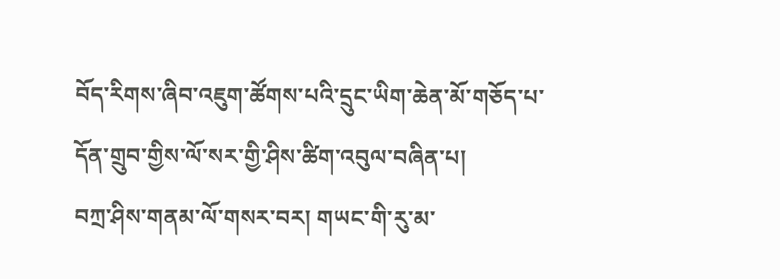བོད་རིགས་ཞིབ་འཇུག་ཚོགས་པའི་དྲུང་ཡིག་ཆེན་མོ་གཅོད་པ་དོན་གྲུབ་གྱིས་ལོ་སར་གྱི་ཤིས་ཚིག་འབུལ་བཞིན་པ།
བཀྲ་ཤིས་གནམ་ལོ་གསར་བར། གཡང་གི་རུ་མ་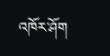འཁོར་ཤོག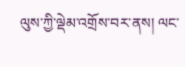ལུས་ཀྱི་ལྡེམ་འགྲོས་བར་ནས། ལང་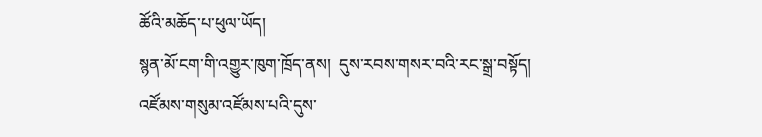ཚོའི་མཆོད་པ་ཕུལ་ཡོད།
སྙན་མོ་ངག་གི་འགྱུར་ཁུག་ཁྲོད་ནས།  དུས་རབས་གསར་བའི་རང་སྒྲ་བསྟོད།
འཛོམས་གསུམ་འཛོམས་པའི་དུས་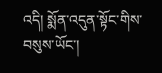འདི། སྨོན་འདུན་སྟོང་གིས་བསུས་ཡོང་།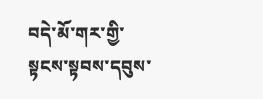བདེ་མོ་གར་གྱི་སྟངས་སྟབས་དབུས་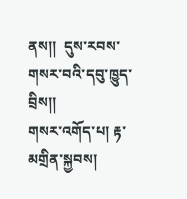ནས།།  དུས་རབས་གསར་བའི་དབུ་ཁྱུད་བྲིས།།
གསར་འགོད་པ། རྟ་མགྲིན་སྐྱབས།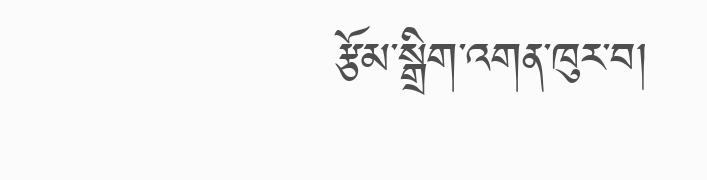རྩོམ་སྒྲིག་འགན་ཁུར་བ།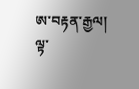ཨ་བརྟན་རྒྱལ།
ལྟ་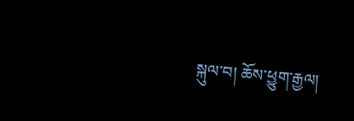སྐུལ་བ། ཆོས་ཕྱུག་རྒྱལ།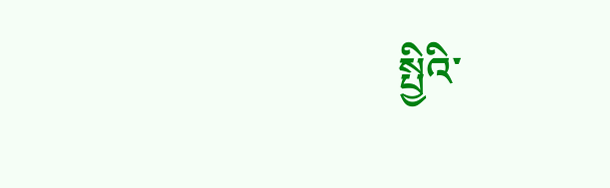སྤྱིའི་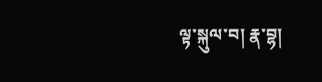ལྟ་སྐུལ་བ། རྣ་བྷ།